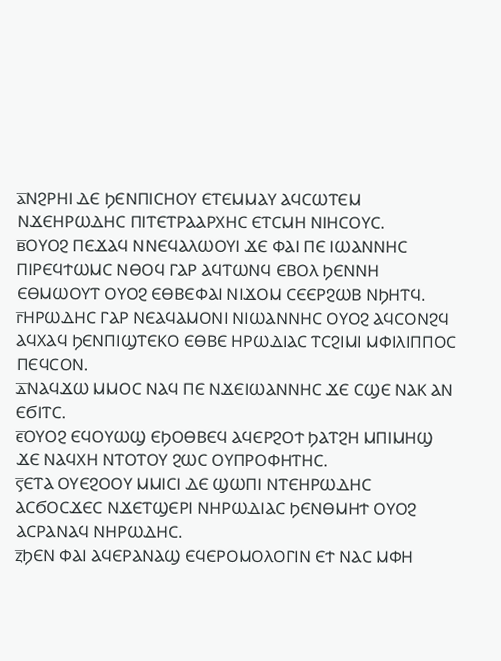ⲁ̅ⲚϨⲢⲎⲒ ⲆⲈ ϦⲈⲚⲠⲒⲤⲎⲞⲨ ⲈⲦⲈⲘⲘⲀⲨ ⲀϤⲤⲰⲦⲈⲘ ⲚϪⲈⲎⲢⲰⲆⲎⲤ ⲠⲒⲦⲈⲦⲢⲀⲀⲢⲬⲎⲤ ⲈⲦⲤⲘⲎ ⲚⲒⲎⲤⲞⲨⲤ.
ⲃ̅ⲞⲨⲞϨ ⲠⲈϪⲀϤ ⲚⲚⲈϤⲀⲖⲰⲞⲨⲒ ϪⲈ ⲪⲀⲒ ⲠⲈ ⲒⲰⲀⲚⲚⲎⲤ ⲠⲒⲢⲈϤϮⲰⲘⲤ ⲚⲐⲞϤ ⲄⲀⲢ ⲀϤⲦⲰⲚϤ ⲈⲂⲞⲖ ϦⲈⲚⲚⲎ ⲈⲐⲘⲰⲞⲨⲦ ⲞⲨⲞϨ ⲈⲐⲂⲈⲪⲀⲒ ⲚⲒϪⲞⲘ ⲤⲈⲈⲢϨⲰⲂ ⲚϦⲎⲦϤ.
ⲅ̅ⲎⲢⲰⲆⲎⲤ ⲄⲀⲢ ⲚⲈⲀϤⲀⲘⲞⲚⲒ ⲚⲒⲰⲀⲚⲚⲎⲤ ⲞⲨⲞϨ ⲀϤⲤⲞⲚϨϤ ⲀϤⲬⲀϤ ϦⲈⲚⲠⲒϢⲦⲈⲔⲞ ⲈⲐⲂⲈ ⲎⲢⲰⲆⲒⲀⲤ ⲦⲤϨⲒⲘⲒ ⲘⲪⲒⲖⲒⲠⲠⲞⲤ ⲠⲈϤⲤⲞⲚ.
ⲇ̅ⲚⲀϤϪⲰ ⲘⲘⲞⲤ ⲚⲀϤ ⲠⲈ ⲚϪⲈⲒⲰⲀⲚⲚⲎⲤ ϪⲈ ⲤϢⲈ ⲚⲀⲔ ⲀⲚ ⲈϬⲒⲦⲤ.
ⲉ̅ⲞⲨⲞϨ ⲈϤⲞⲨⲰϢ ⲈϦⲞⲐⲂⲈϤ ⲀϤⲈⲢϨⲞϮ ϦⲀⲦϨⲎ ⲘⲠⲒⲘⲎϢ ϪⲈ ⲚⲀϤⲬⲎ ⲚⲦⲞⲦⲞⲨ ϨⲰⲤ ⲞⲨⲠⲢⲞⲪⲎⲦⲎⲤ.
ⲋ̅ⲈⲦⲀ ⲞⲨⲈϨⲞⲞⲨ ⲘⲘⲒⲤⲒ ⲆⲈ ϢⲰⲠⲒ ⲚⲦⲈⲎⲢⲰⲆⲎⲤ ⲀⲤϬⲞⲤϪⲈⲤ ⲚϪⲈⲦϢⲈⲢⲒ ⲚⲎⲢⲰⲆⲒⲀⲤ ϦⲈⲚⲐⲘⲎϮ ⲞⲨⲞϨ ⲀⲤⲢⲀⲚⲀϤ ⲚⲎⲢⲰⲆⲎⲤ.
ⲍ̅ϦⲈⲚ ⲪⲀⲒ ⲀϤⲈⲢⲀⲚⲀϢ ⲈϤⲈⲢⲞⲘⲞⲖⲞⲄⲒⲚ ⲈϮ ⲚⲀⲤ ⲘⲪⲎ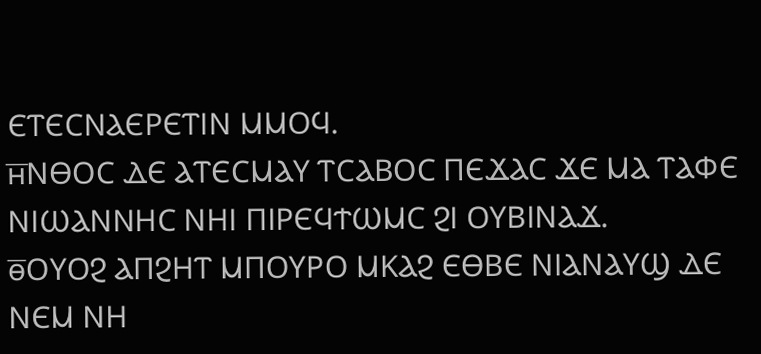ⲈⲦⲈⲤⲚⲀⲈⲢⲈⲦⲒⲚ ⲘⲘⲞϤ.
ⲏ̅ⲚⲐⲞⲤ ⲆⲈ ⲀⲦⲈⲤⲘⲀⲨ ⲦⲤⲀⲂⲞⲤ ⲠⲈϪⲀⲤ ϪⲈ ⲘⲀ ⲦⲀⲪⲈ ⲚⲒⲰⲀⲚⲚⲎⲤ ⲚⲎⲒ ⲠⲒⲢⲈϤϮⲰⲘⲤ ϨⲒ ⲞⲨⲂⲒⲚⲀϪ.
ⲑ̅ⲞⲨⲞϨ ⲀⲠϨⲎⲦ ⲘⲠⲞⲨⲢⲞ ⲘⲔⲀϨ ⲈⲐⲂⲈ ⲚⲒⲀⲚⲀⲨϢ ⲆⲈ ⲚⲈⲘ ⲚⲎ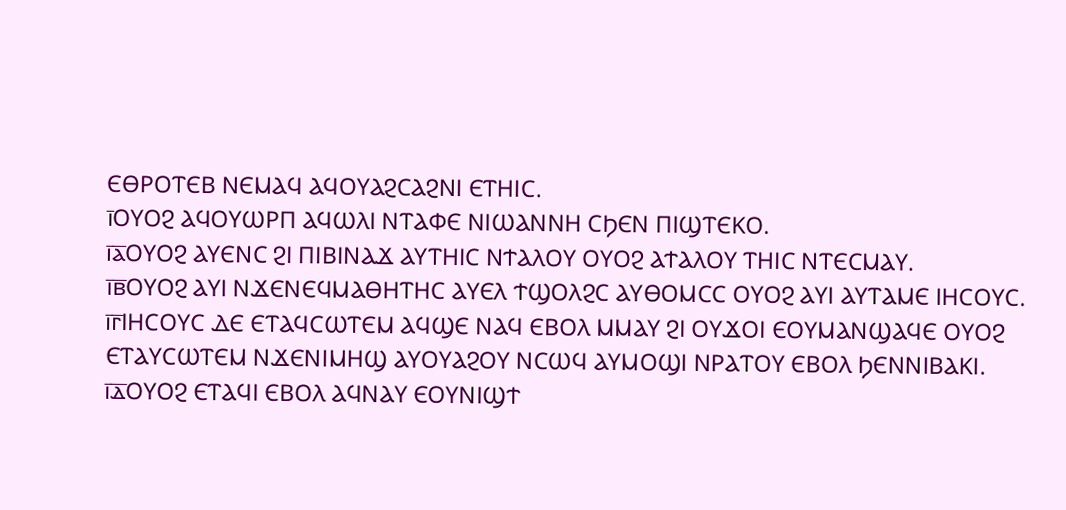ⲈⲐⲢⲞⲦⲈⲂ ⲚⲈⲘⲀϤ ⲀϤⲞⲨⲀϨⲤⲀϨⲚⲒ ⲈⲦⲎⲒⲤ.
ⲓ̅ⲞⲨⲞϨ ⲀϤⲞⲨⲰⲢⲠ ⲀϤⲰⲖⲒ ⲚⲦⲀⲪⲈ ⲚⲒⲰⲀⲚⲚⲎ ⲤϦⲈⲚ ⲠⲒϢⲦⲈⲔⲞ.
ⲓ̅ⲁ̅ⲞⲨⲞϨ ⲀⲨⲈⲚⲤ ϨⲒ ⲠⲒⲂⲒⲚⲀϪ ⲀⲨⲦⲎⲒⲤ ⲚϮⲀⲖⲞⲨ ⲞⲨⲞϨ ⲀϮⲀⲖⲞⲨ ⲦⲎⲒⲤ ⲚⲦⲈⲤⲘⲀⲨ.
ⲓ̅ⲃ̅ⲞⲨⲞϨ ⲀⲨⲒ ⲚϪⲈⲚⲈϤⲘⲀⲐⲎⲦⲎⲤ ⲀⲨⲈⲖ ϮϢⲞⲖϨⲤ ⲀⲨⲐⲞⲘⲤⲤ ⲞⲨⲞϨ ⲀⲨⲒ ⲀⲨⲦⲀⲘⲈ ⲒⲎⲤⲞⲨⲤ.
ⲓ̅ⲅ̅ⲒⲎⲤⲞⲨⲤ ⲆⲈ ⲈⲦⲀϤⲤⲰⲦⲈⲘ ⲀϤϢⲈ ⲚⲀϤ ⲈⲂⲞⲖ ⲘⲘⲀⲨ ϨⲒ ⲞⲨϪⲞⲒ ⲈⲞⲨⲘⲀⲚϢⲀϤⲈ ⲞⲨⲞϨ ⲈⲦⲀⲨⲤⲰⲦⲈⲘ ⲚϪⲈⲚⲒⲘⲎϢ ⲀⲨⲞⲨⲀϨⲞⲨ ⲚⲤⲰϤ ⲀⲨⲘⲞϢⲒ ⲚⲢⲀⲦⲞⲨ ⲈⲂⲞⲖ ϦⲈⲚⲚⲒⲂⲀⲔⲒ.
ⲓ̅ⲇ̅ⲞⲨⲞϨ ⲈⲦⲀϤⲒ ⲈⲂⲞⲖ ⲀϤⲚⲀⲨ ⲈⲞⲨⲚⲒϢϮ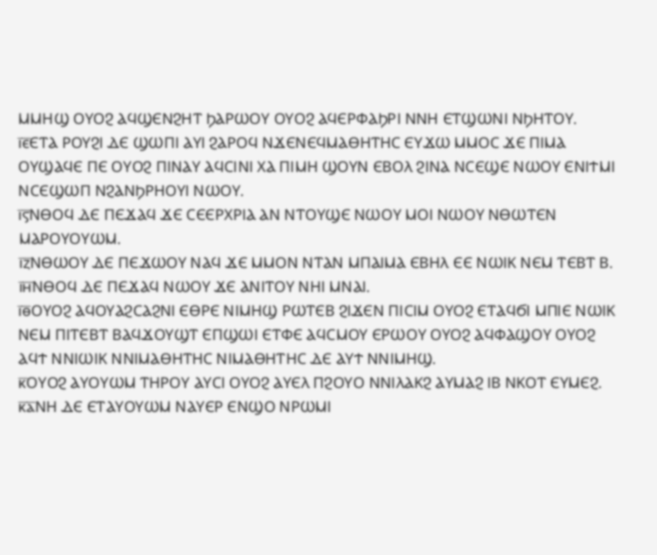ⲘⲘⲎϢ ⲞⲨⲞϨ ⲀϤϢⲈⲚϨⲎⲦ ϦⲀⲢⲰⲞⲨ ⲞⲨⲞϨ ⲀϤⲈⲢⲪⲀϦⲢⲒ ⲚⲚⲎ ⲈⲦϢⲰⲚⲒ ⲚϦⲎⲦⲞⲨ.
ⲓ̅ⲉ̅ⲈⲦⲀ ⲢⲞⲨϨⲒ ⲆⲈ ϢⲰⲠⲒ ⲀⲨⲒ ϨⲀⲢⲞϤ ⲚϪⲈⲚⲈϤⲘⲀⲐⲎⲦⲎⲤ ⲈⲨϪⲰ ⲘⲘⲞⲤ ϪⲈ ⲠⲒⲘⲀ ⲞⲨϢⲀϤⲈ ⲠⲈ ⲞⲨⲞϨ ⲠⲒⲚⲀⲨ ⲀϤⲤⲒⲚⲒ ⲬⲀ ⲠⲒⲘⲎ ϢⲞⲨⲚ ⲈⲂⲞⲖ ϨⲒⲚⲀ ⲚⲤⲈϢⲈ ⲚⲰⲞⲨ ⲈⲚⲒϮⲘⲒ ⲚⲤⲈϢⲰⲠ ⲚϨⲀⲚϦⲢⲎⲞⲨⲒ ⲚⲰⲞⲨ.
ⲓ̅ⲋ̅ⲚⲐⲞϤ ⲆⲈ ⲠⲈϪⲀϤ ϪⲈ ⲤⲈⲈⲢⲬⲢⲒⲀ ⲀⲚ ⲚⲦⲞⲨϢⲈ ⲚⲰⲞⲨ ⲘⲞⲒ ⲚⲰⲞⲨ ⲚⲐⲰⲦⲈⲚ ⲘⲀⲢⲞⲨⲞⲨⲰⲘ.
ⲓ̅ⲍ̅ⲚⲐⲰⲞⲨ ⲆⲈ ⲠⲈϪⲰⲞⲨ ⲚⲀϤ ϪⲈ ⲘⲘⲞⲚ ⲚⲦⲀⲚ ⲘⲠⲀⲒⲘⲀ ⲈⲂⲎⲖ ⲈⲈ ⲚⲰⲒⲔ ⲚⲈⲘ ⲦⲈⲂⲦ Ⲃ.
ⲓ̅ⲏ̅ⲚⲐⲞϤ ⲆⲈ ⲠⲈϪⲀϤ ⲚⲰⲞⲨ ϪⲈ ⲀⲚⲒⲦⲞⲨ ⲚⲎⲒ ⲘⲚⲀⲒ.
ⲓ̅ⲑ̅ⲞⲨⲞϨ ⲀϤⲞⲨⲀϨⲤⲀϨⲚⲒ ⲈⲐⲢⲈ ⲚⲒⲘⲎϢ ⲢⲰⲦⲈⲂ ϨⲒϪⲈⲚ ⲠⲒⲤⲒⲘ ⲞⲨⲞϨ ⲈⲦⲀϤϬⲒ ⲘⲠⲒⲈ ⲚⲰⲒⲔ ⲚⲈⲘ ⲠⲒⲦⲈⲂⲦ ⲂⲀϤϪⲞⲨϢⲦ ⲈⲠϢⲰⲒ ⲈⲦⲪⲈ ⲀϤⲤⲘⲞⲨ ⲈⲢⲰⲞⲨ ⲞⲨⲞϨ ⲀϤⲪⲀϢⲞⲨ ⲞⲨⲞϨ ⲀϤϮ ⲚⲚⲒⲰⲒⲔ ⲚⲚⲒⲘⲀⲐⲎⲦⲎⲤ ⲚⲒⲘⲀⲐⲎⲦⲎⲤ ⲆⲈ ⲀⲨϮ ⲚⲚⲒⲘⲎϢ.
ⲕ̅ⲞⲨⲞϨ ⲀⲨⲞⲨⲰⲘ ⲦⲎⲢⲞⲨ ⲀⲨⲤⲒ ⲞⲨⲞϨ ⲀⲨⲈⲖ ⲠϨⲞⲨⲞ ⲚⲚⲒⲖⲀⲔϨ ⲀⲨⲘⲀϨ ⲒⲂ ⲚⲔⲞⲦ ⲈⲨⲘⲈϨ.
ⲕ̅ⲁ̅ⲚⲎ ⲆⲈ ⲈⲦⲀⲨⲞⲨⲰⲘ ⲚⲀⲨⲈⲢ ⲈⲚϢⲞ ⲚⲢⲰⲘⲒ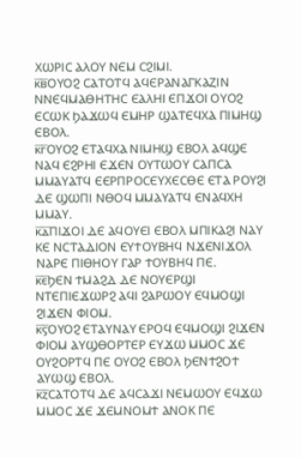ⲬⲰⲢⲒⲤ ⲀⲖⲞⲨ ⲚⲈⲘ ⲤϨⲒⲘⲒ.
ⲕ̅ⲃ̅ⲞⲨⲞϨ ⲤⲀⲦⲞⲦϤ ⲀϤⲈⲢⲀⲚⲀⲄⲔⲀⲌⲒⲚ ⲚⲚⲈϤⲘⲀⲐⲎⲦⲎⲤ ⲈⲀⲖⲎⲒ ⲈⲠϪⲞⲒ ⲞⲨⲞϨ ⲈⲤⲰⲔ ϦⲀϪⲰϤ ⲈⲘⲎⲢ ϢⲀⲦⲈϤⲬⲀ ⲠⲒⲘⲎϢ ⲈⲂⲞⲖ.
ⲕ̅ⲅ̅ⲞⲨⲞϨ ⲈⲦⲀϤⲬⲀ ⲚⲒⲘⲎϢ ⲈⲂⲞⲖ ⲀϤϢⲈ ⲚⲀϤ ⲈϨⲢⲎⲒ ⲈϪⲈⲚ ⲞⲨⲦⲰⲞⲨ ⲤⲀⲠⲤⲀ ⲘⲘⲀⲨⲀⲦϤ ⲈⲈⲢⲠⲢⲞⲤⲈⲨⲬⲈⲤⲐⲈ ⲈⲦⲀ ⲢⲞⲨϨⲒ ⲆⲈ ϢⲰⲠⲒ ⲚⲐⲞϤ ⲘⲘⲀⲨⲀⲦϤ ⲈⲚⲀϤⲬⲎ ⲘⲘⲀⲨ.
ⲕ̅ⲇ̅ⲠⲒϪⲞⲒ ⲆⲈ ⲀϤⲞⲨⲈⲒ ⲈⲂⲞⲖ ⲘⲠⲒⲔⲀϨⲒ ⲚⲀⲨ ⲔⲈ ⲚⲤⲦⲀⲆⲒⲞⲚ ⲈⲨϮⲞⲨⲂⲎϤ ⲚϪⲈⲚⲒϪⲞⲖ ⲚⲀⲢⲈ ⲠⲒⲐⲎⲞⲨ ⲄⲀⲢ ϮⲞⲨⲂⲎϤ ⲠⲈ.
ⲕ̅ⲉ̅ϦⲈⲚ ϮⲘⲀϨⲆ ⲆⲈ ⲚⲞⲨⲈⲢϢⲒ ⲚⲦⲈⲠⲒⲈϪⲰⲢϨ ⲀϤⲒ ϨⲀⲢⲰⲞⲨ ⲈϤⲘⲞϢⲒ ϨⲒϪⲈⲚ ⲪⲒⲞⲘ.
ⲕ̅ⲋ̅ⲞⲨⲞϨ ⲈⲦⲀⲨⲚⲀⲨ ⲈⲢⲞϤ ⲈϤⲘⲞϢⲒ ϨⲒϪⲈⲚ ⲪⲒⲞⲘ ⲀⲨϢⲐⲞⲢⲦⲈⲢ ⲈⲨϪⲰ ⲘⲘⲞⲤ ϪⲈ ⲞⲨϨⲞⲢⲦϤ ⲠⲈ ⲞⲨⲞϨ ⲈⲂⲞⲖ ϦⲈⲚϮϨⲞϮ ⲀⲨⲰϢ ⲈⲂⲞⲖ.
ⲕ̅ⲍ̅ⲤⲀⲦⲞⲦϤ ⲆⲈ ⲀϤⲤⲀϪⲒ ⲚⲈⲘⲰⲞⲨ ⲈϤϪⲰ ⲘⲘⲞⲤ ϪⲈ ϪⲈⲘⲚⲞⲘϮ ⲀⲚⲞⲔ ⲠⲈ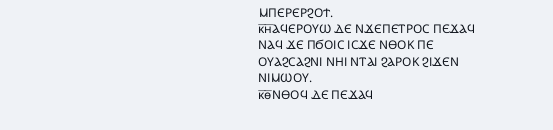ⲘⲠⲈⲢⲈⲢϨⲞϮ.
ⲕ̅ⲏ̅ⲀϤⲈⲢⲞⲨⲰ ⲆⲈ ⲚϪⲈⲠⲈⲦⲢⲞⲤ ⲠⲈϪⲀϤ ⲚⲀϤ ϪⲈ ⲠϬⲞⲒⲤ ⲒⲤϪⲈ ⲚⲐⲞⲔ ⲠⲈ ⲞⲨⲀϨⲤⲀϨⲚⲒ ⲚⲎⲒ ⲚⲦⲀⲒ ϨⲀⲢⲞⲔ ϨⲒϪⲈⲚ ⲚⲒⲘⲰⲞⲨ.
ⲕ̅ⲑ̅ⲚⲐⲞϤ ⲆⲈ ⲠⲈϪⲀϤ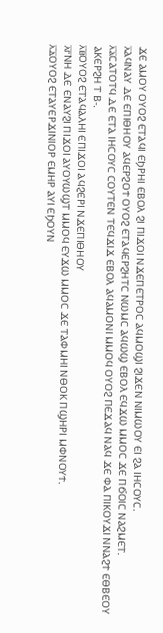ϪⲈ ⲀⲘⲞⲨ ⲞⲨⲞϨ ⲈⲦⲀϤⲒ ⲈϦⲢⲎⲒ ⲈⲂⲞⲖ ϨⲒ ⲠⲒϪⲞⲒ ⲚϪⲈⲠⲈⲦⲢⲞⲤ ⲀϤⲘⲞϢⲒ ϨⲒϪⲈⲚ ⲚⲒⲘⲰⲞⲨ ⲈⲒ ϨⲀ ⲒⲎⲤⲞⲨⲤ.
ⲗ̅ⲀϤⲚⲀⲨ ⲆⲈ ⲈⲠⲒⲐⲎⲞⲨ ⲀϤⲈⲢϨⲞϮ ⲞⲨⲞϨ ⲈⲦⲀϤⲈⲢϨⲎⲦⲤ ⲚⲰⲘⲤ ⲀϤⲰϢ ⲈⲂⲞⲖ ⲈϤϪⲰ ⲘⲘⲞⲤ ϪⲈ ⲠϬⲞⲒⲤ ⲚⲀϨⲘⲈⲦ.
ⲗ̅ⲁ̅ⲤⲀⲦⲞⲦϤ ⲆⲈ ⲈⲦⲀ ⲒⲎⲤⲞⲨⲤ ⲤⲞⲨⲦⲈⲚ ⲦⲈϤϪⲒϪ ⲈⲂⲞⲖ ⲀϤⲀⲘⲞⲚⲒ ⲘⲘⲞϤ ⲞⲨⲞϨ ⲠⲈϪⲀϤ ⲚⲀϤ ϪⲈ ⲪⲀ ⲠⲒⲔⲞⲨϪⲒ ⲚⲚⲀϨϮ ⲈⲐⲂⲈⲞⲨ ⲀⲔⲈⲢϨⲎ Ⲧ Ⲃ-.
ⲗ̅ⲃ̅ⲞⲨⲞϨ ⲈⲦⲀϤⲀⲖⲎⲒ ⲈⲠⲒϪⲞⲒ ⲀϤϨⲈⲢⲒ ⲚϪⲈⲠⲒⲐⲎⲞⲨ
ⲗ̅ⲅ̅ⲚⲎ ⲆⲈ ⲈⲚⲀⲨϨⲒ ⲠⲒϪⲞⲒ ⲀⲨⲞⲨⲰϢⲦ ⲘⲘⲞϤ ⲈⲨϪⲰ ⲘⲘⲞⲤ ϪⲈ ⲦⲀⲪⲘⲎⲒ ⲚⲐⲞⲔ ⲠϢⲎⲢⲒ ⲘⲪⲚⲞⲨϮ.
ⲗ̅ⲇ̅ⲞⲨⲞϨ ⲈⲦⲀⲨⲈⲢϪⲒⲚⲒⲞⲢ ⲈⲘⲎⲢ ⲀⲨⲒ ⲈϦⲞⲨⲚ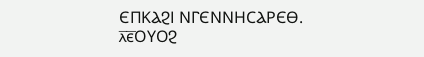ⲈⲠⲔⲀϨⲒ ⲚⲄⲈⲚⲚⲎⲤⲀⲢⲈⲐ.
ⲗ̅ⲉ̅ⲞⲨⲞϨ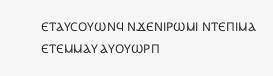ⲈⲦⲀⲨⲤⲞⲨⲰⲚϤ ⲚϪⲈⲚⲒⲢⲰⲘⲒ ⲚⲦⲈⲠⲒⲘⲀ ⲈⲦⲈⲘⲘⲀⲨ ⲀⲨⲞⲨⲰⲢⲠ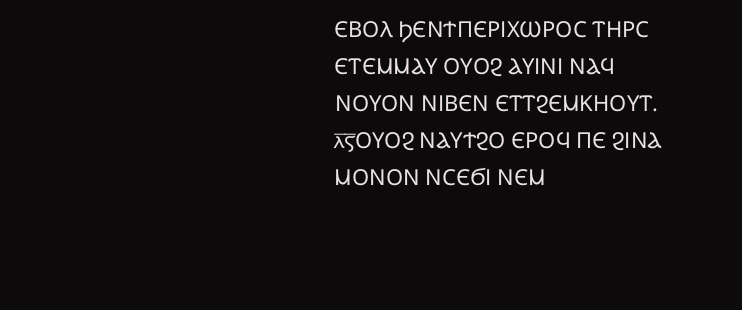ⲈⲂⲞⲖ ϦⲈⲚϮⲠⲈⲢⲒⲬⲰⲢⲞⲤ ⲦⲎⲢⲤ ⲈⲦⲈⲘⲘⲀⲨ ⲞⲨⲞϨ ⲀⲨⲒⲚⲒ ⲚⲀϤ ⲚⲞⲨⲞⲚ ⲚⲒⲂⲈⲚ ⲈⲦⲦϨⲈⲘⲔⲎⲞⲨⲦ.
ⲗ̅ⲋ̅ⲞⲨⲞϨ ⲚⲀⲨϮϨⲞ ⲈⲢⲞϤ ⲠⲈ ϨⲒⲚⲀ ⲘⲞⲚⲞⲚ ⲚⲤⲈϬⲒ ⲚⲈⲘ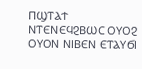ⲠϢⲦⲀϮ ⲚⲦⲈⲚⲈϤϨⲂⲰⲤ ⲞⲨⲞϨ ⲞⲨⲞⲚ ⲚⲒⲂⲈⲚ ⲈⲦⲀⲨϬⲒ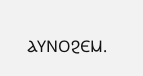ⲀⲨⲚⲞϨⲈⲘ.